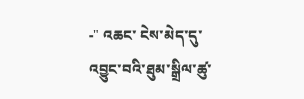-" འཆང་ ངེས་མེད་དུ་འབྱུང་བའི་ཐུམ་སྒྲིལ་ཚུ་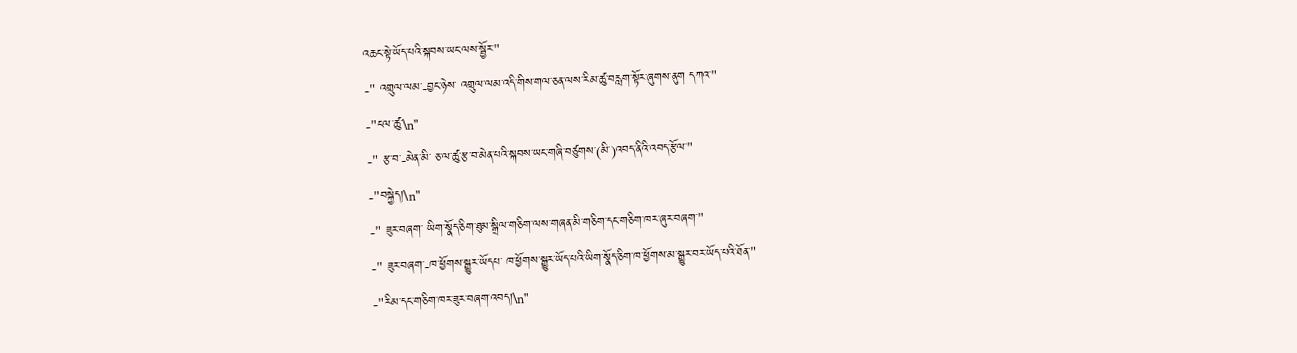འཆང་སྟེ་ཡོད་པའི་སྐབས་ཡང་ལས་སྦྱོར་"
-" འགྲུལ་ལམ་-བྱང་ཉེས་ འགྲུལ་ལམ་འདི་གིས་གལ་ཅན་ལས་རིམ་ཚུ་བརླག་སྟོར་ཞུགས་ནུག དཀའ་"
-"ངལ་ཚུ་\n"
-" རྩ་བ་-མེན་མི་ ཅ་ལ་ཚུ་རྩ་བ་མེན་པའི་སྐབས་ཡང་གཞི་བཙུགས་(མི་)འབད་ནིའི་འབད་རྩོལ་"
-"བསྐྱེད།\n"
-" ཟུར་བཞག་ ཡིག་སྣོད་ཅིག་ཐུམ་སྒྲིལ་གཅིག་ལས་གཞན་མི་གཅིག་དང་གཅིག་ཁར་ཞུར་བཞག་"
-" ཟུར་བཞག་-ཁ་ཕྱོགས་སྒྱུར་ཡོདཔ་ ཁ་ཕྱོགས་སྒྱུར་ཡོད་པའི་ཡིག་སྣོད་ཅིག་ཁ་ཕྱོགས་མ་སྒྱུར་བར་ཡོད་པའི་ཐོན་"
-"རིམ་དང་གཅིག་ཁར་ཟུར་བཞག་འབད།\n"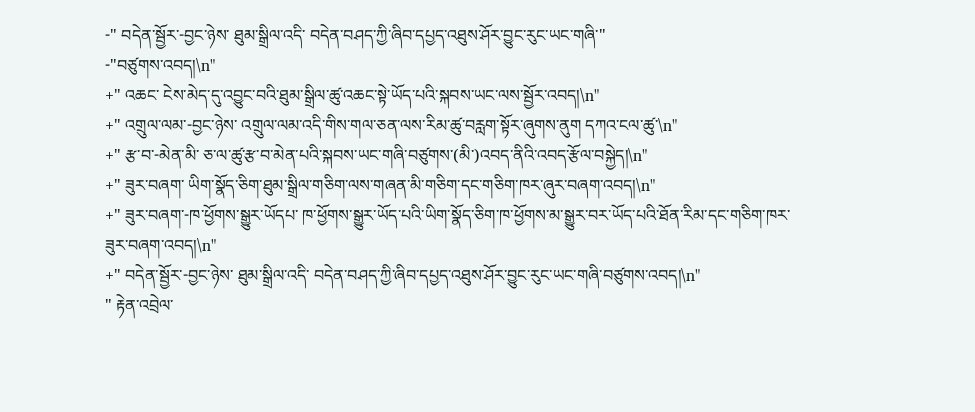-" བདེན་སྦྱོར་-བྱང་ཉེས་ ཐུམ་སྒྲིལ་འདི་ བདེན་བཤད་ཀྱི་ཞིབ་དཔྱད་འཐུས་ཤོར་བྱུང་རུང་ཡང་གཞི་"
-"བཙུགས་འབད།\n"
+" འཆང་ ངེས་མེད་དུ་འབྱུང་བའི་ཐུམ་སྒྲིལ་ཚུ་འཆང་སྟེ་ཡོད་པའི་སྐབས་ཡང་ལས་སྦྱོར་འབད།\n"
+" འགྲུལ་ལམ་-བྱང་ཉེས་ འགྲུལ་ལམ་འདི་གིས་གལ་ཅན་ལས་རིམ་ཚུ་བརླག་སྟོར་ཞུགས་ནུག དཀའ་ངལ་ཚུ་\n"
+" རྩ་བ་-མེན་མི་ ཅ་ལ་ཚུ་རྩ་བ་མེན་པའི་སྐབས་ཡང་གཞི་བཙུགས་(མི་)འབད་ནིའི་འབད་རྩོལ་བསྐྱེད།\n"
+" ཟུར་བཞག་ ཡིག་སྣོད་ཅིག་ཐུམ་སྒྲིལ་གཅིག་ལས་གཞན་མི་གཅིག་དང་གཅིག་ཁར་ཞུར་བཞག་འབད།\n"
+" ཟུར་བཞག་-ཁ་ཕྱོགས་སྒྱུར་ཡོདཔ་ ཁ་ཕྱོགས་སྒྱུར་ཡོད་པའི་ཡིག་སྣོད་ཅིག་ཁ་ཕྱོགས་མ་སྒྱུར་བར་ཡོད་པའི་ཐོན་རིམ་དང་གཅིག་ཁར་ཟུར་བཞག་འབད།\n"
+" བདེན་སྦྱོར་-བྱང་ཉེས་ ཐུམ་སྒྲིལ་འདི་ བདེན་བཤད་ཀྱི་ཞིབ་དཔྱད་འཐུས་ཤོར་བྱུང་རུང་ཡང་གཞི་བཙུགས་འབད།\n"
" རྟེན་འབྲེལ་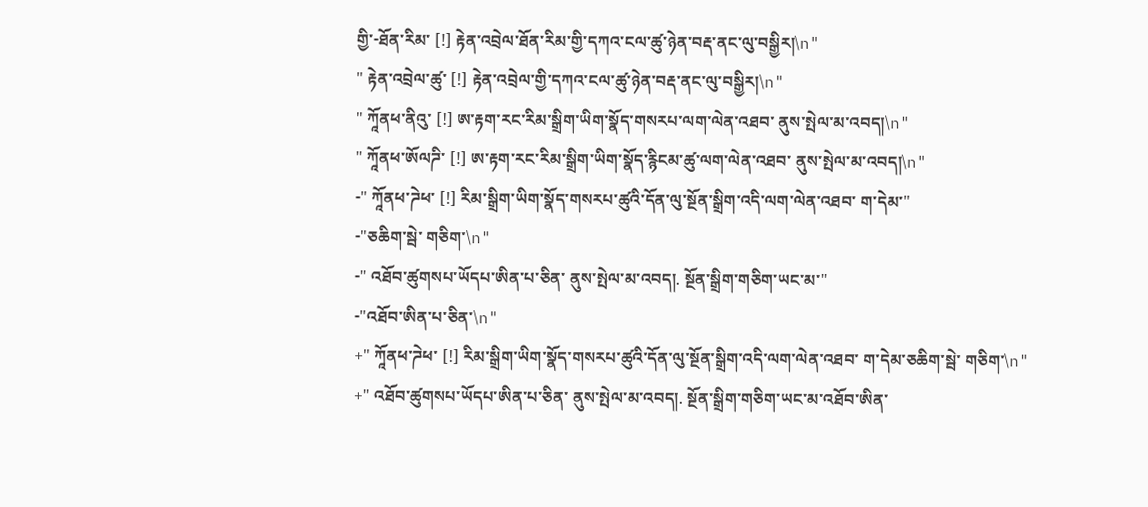གྱི་-ཐོན་རིམ་ [!] རྟེན་འབྲེལ་ཐོན་རིམ་གྱི་དཀའ་ངལ་ཚུ་ཉེན་བརྡ་ནང་ལུ་བསྒྱིར།\n"
" རྟེན་འབྲེལ་ཚུ་ [!] རྟེན་འབྲེལ་གྱི་དཀའ་ངལ་ཚུ་ཉེན་བརྡ་ནང་ལུ་བསྒྱིར།\n"
" ཀཱོནཕ་ནིའུ་ [!] ཨ་རྟག་རང་རིམ་སྒྲིག་ཡིག་སྣོད་གསརཔ་ལག་ལེན་འཐབ་ ནུས་སྤེལ་མ་འབད།\n"
" ཀཱོནཕ་ཨོལཌི་ [!] ཨ་རྟག་རང་རིམ་སྒྲིག་ཡིག་སྣོད་རྙིངམ་ཚུ་ལག་ལེན་འཐབ་ ནུས་སྤེལ་མ་འབད།\n"
-" ཀཱོནཕ་ཌེཕ་ [!] རིམ་སྒྲིག་ཡིག་སྣོད་གསརཔ་ཚུའི་དོན་ལུ་སྔོན་སྒྲིག་འདི་ལག་ལེན་འཐབ་ ག་དེམ་"
-"ཅཆིག་སྦེ་ གཅིག་\n"
-" འཐོབ་ཚུགསཔ་ཡོདཔ་ཨིན་པ་ཅིན་ ནུས་སྤེལ་མ་འབད།. སྔོན་སྒྲིག་གཅིག་ཡང་མ་"
-"འཐོབ་ཨིན་པ་ཅིན་\n"
+" ཀཱོནཕ་ཌེཕ་ [!] རིམ་སྒྲིག་ཡིག་སྣོད་གསརཔ་ཚུའི་དོན་ལུ་སྔོན་སྒྲིག་འདི་ལག་ལེན་འཐབ་ ག་དེམ་ཅཆིག་སྦེ་ གཅིག་\n"
+" འཐོབ་ཚུགསཔ་ཡོདཔ་ཨིན་པ་ཅིན་ ནུས་སྤེལ་མ་འབད།. སྔོན་སྒྲིག་གཅིག་ཡང་མ་འཐོབ་ཨིན་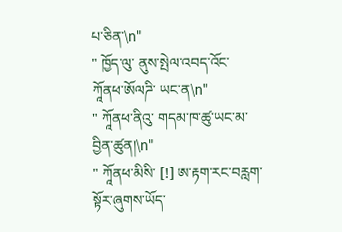པ་ཅིན་\n"
" ཁྱོད་ལུ་ ནུས་སྤེལ་འབད་འོང་ ཀཱོནཕ་ཨོལཌི་ ཡང་ན\n"
" ཀཱོནཕ་ནིའུ་ གདམ་ཁ་ཚུ་ཡང་མ་བྱིན་ཚུན།\n"
" ཀཱོནཕ་མིསི་ [!] ཨ་རྟག་རང་བརླག་སྟོར་ཞུགས་ཡོད་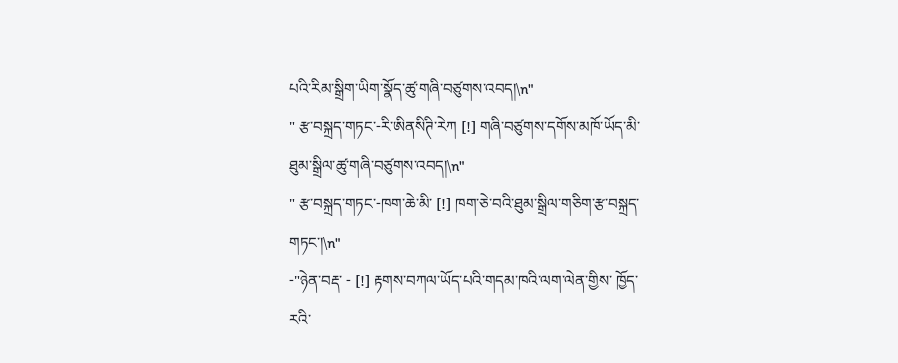པའི་རིམ་སྒྲིག་ཡིག་སྣོད་ཚུ་གཞི་བཙུགས་འབད།\n"
" རྩ་བསྐྲད་གཏང་-རི་ཨིནསིཊི་རེཀ [!] གཞི་བཙུགས་དགོས་མཁོ་ཡོད་མི་ཐུམ་སྒྲིལ་ཚུ་གཞི་བཙུགས་འབད།\n"
" རྩ་བསྐྲད་གཏང་-ཁག་ཆེ་མི་ [!] ཁག་ཅེ་བའི་ཐུམ་སྒྲིལ་གཅིག་རྩ་བསྐྲད་གཏང་།\n"
-"ཉེན་བརྡ་ - [!] རྟགས་བཀལ་ཡོད་པའི་གདམ་ཁའི་ལག་ལེན་གྱིས་ ཁྱོད་རའི་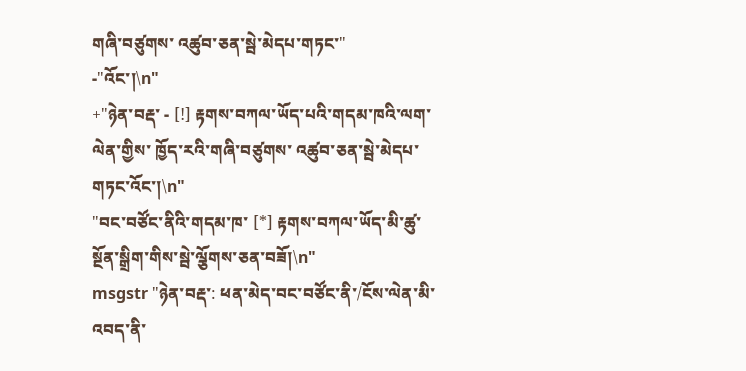གཞི་བཙུགས་ འཚུབ་ཅན་སྦེ་མེདཔ་གཏང་"
-"འོང་།\n"
+"ཉེན་བརྡ་ - [!] རྟགས་བཀལ་ཡོད་པའི་གདམ་ཁའི་ལག་ལེན་གྱིས་ ཁྱོད་རའི་གཞི་བཙུགས་ འཚུབ་ཅན་སྦེ་མེདཔ་གཏང་འོང་།\n"
"བང་བཙོང་ནིའི་གདམ་ཁ་ [*] རྟགས་བཀལ་ཡོད་མི་ཚུ་ སྔོན་སྒྲིག་གིས་སྦེ་ལྕོགས་ཅན་བཟོ།\n"
msgstr "ཉེན་བརྡ་: ཕན་མེད་བང་བཙོང་ནི་/ངོས་ལེན་མི་འབད་ནི་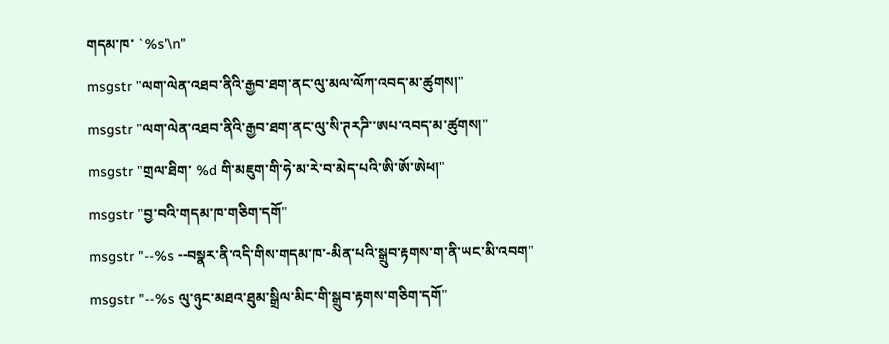གདམ་ཁ་ `%s'\n"
msgstr "ལག་ལེན་འཐབ་ནིའི་རྒྱབ་ཐག་ནང་ལུ་མལ་ལོཀ་འབད་མ་ཚུགས།"
msgstr "ལག་ལེན་འཐབ་ནིའི་རྒྱབ་ཐག་ནང་ལུ་སི་ཊརཌི་་ཨཔ་འབད་མ་ཚུགས།"
msgstr "གྲལ་ཐིག་ %d གི་མཇུག་གི་ཧེ་མ་རེ་བ་མེད་པའི་ཨི་ཨོ་ཨེཕ།"
msgstr "བྱ་བའི་གདམ་ཁ་གཅིག་དགོ"
msgstr "--%s --བསྣར་ནི་འདི་གིས་གདམ་ཁ་-མིན་པའི་སྒྲུབ་རྟགས་ག་ནི་ཡང་མི་འབག"
msgstr "--%s ལུ་ཉུང་མཐའ་ཐུམ་སྒྲིལ་མིང་གི་སྒྲུབ་རྟགས་གཅིག་དགོ"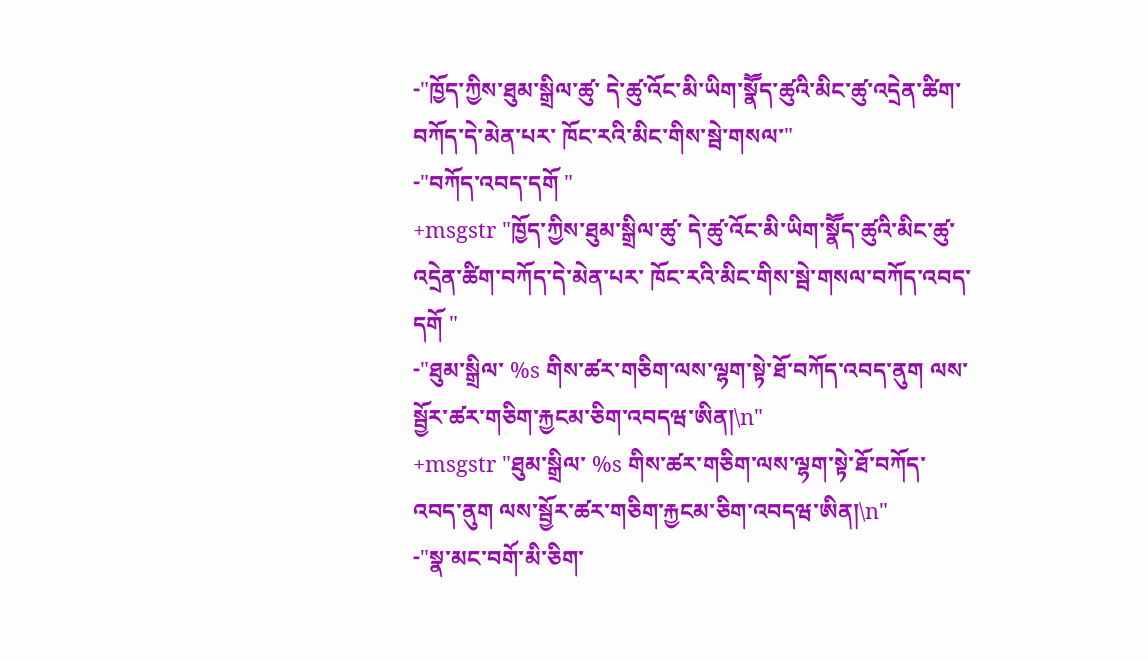-"ཁྱོད་ཀྱིས་ཐུམ་སྒྲིལ་ཚུ་ དེ་ཚུ་འོང་མི་ཡིག་སྣཽད་ཚུའི་མིང་ཚུ་འདྲེན་ཚིག་བཀོད་དེ་མེན་པར་ ཁོང་རའི་མིང་གིས་སྦེ་གསལ་"
-"བཀོད་འབད་དགོ "
+msgstr "ཁྱོད་ཀྱིས་ཐུམ་སྒྲིལ་ཚུ་ དེ་ཚུ་འོང་མི་ཡིག་སྣཽད་ཚུའི་མིང་ཚུ་འདྲེན་ཚིག་བཀོད་དེ་མེན་པར་ ཁོང་རའི་མིང་གིས་སྦེ་གསལ་བཀོད་འབད་དགོ "
-"ཐུམ་སྒྲིལ་ %s གིས་ཚར་གཅིག་ལས་ལྷག་སྟེ་ཐོ་བཀོད་འབད་ནུག ལས་སྦྱོར་ཚར་གཅིག་རྐྱངམ་ཅིག་འབདཝ་ཨིན།\n"
+msgstr "ཐུམ་སྒྲིལ་ %s གིས་ཚར་གཅིག་ལས་ལྷག་སྟེ་ཐོ་བཀོད་འབད་ནུག ལས་སྦྱོར་ཚར་གཅིག་རྐྱངམ་ཅིག་འབདཝ་ཨིན།\n"
-"སྣ་མང་བགོ་མི་ཅིག་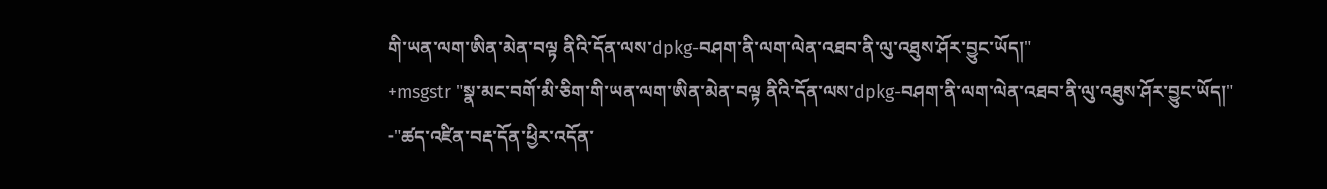གི་ཡན་ལག་ཨིན་མེན་བལྟ ནིའི་དོན་ལས་dpkg-བཤག་ནི་ལག་ལེན་འཐབ་ནི་ལུ་འཐུས་ཤོར་བྱུང་ཡོད།"
+msgstr "སྣ་མང་བགོ་མི་ཅིག་གི་ཡན་ལག་ཨིན་མེན་བལྟ ནིའི་དོན་ལས་dpkg-བཤག་ནི་ལག་ལེན་འཐབ་ནི་ལུ་འཐུས་ཤོར་བྱུང་ཡོད།"
-"ཚད་འཛིན་བརྡ་དོན་ཕྱིར་འདོན་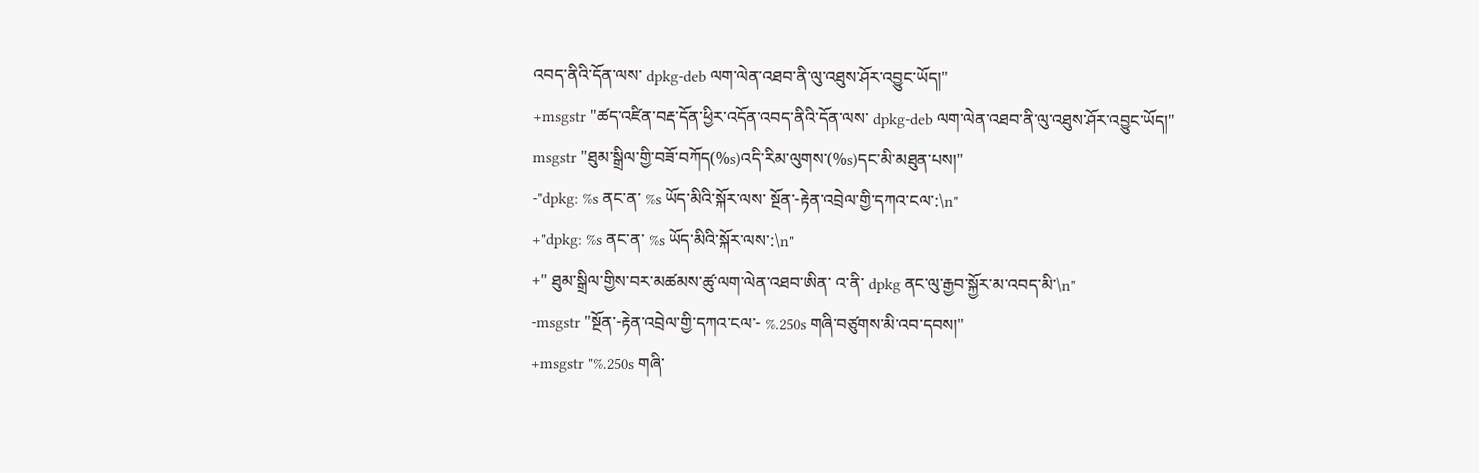འབད་ནིའི་དོན་ལས་ dpkg-deb ལག་ལེན་འཐབ་ནི་ལུ་འཐུས་ཤོར་འབྱུང་ཡོད།"
+msgstr "ཚད་འཛིན་བརྡ་དོན་ཕྱིར་འདོན་འབད་ནིའི་དོན་ལས་ dpkg-deb ལག་ལེན་འཐབ་ནི་ལུ་འཐུས་ཤོར་འབྱུང་ཡོད།"
msgstr "ཐུམ་སྒྲིལ་གྱི་བཟོ་བཀོད(%s)འདི་རིམ་ལུགས་(%s)དང་མི་མཐུན་པས།"
-"dpkg: %s ནང་ན་ %s ཡོད་མིའི་སྐོར་ལས་ སྔོན་-རྟེན་འབྲེལ་གྱི་དཀའ་ངལ་:\n"
+"dpkg: %s ནང་ན་ %s ཡོད་མིའི་སྐོར་ལས་:\n"
+" ཐུམ་སྒྲིལ་གྱིས་བར་མཚམས་ཚུ་ལག་ལེན་འཐབ་ཨིན་ འ་ནི་ dpkg ནང་ལུ་རྒྱབ་སྐྱོར་མ་འབད་མི་\n"
-msgstr "སྔོན་-རྟེན་འབྲེལ་གྱི་དཀའ་ངལ་- %.250s གཞི་བཙུགས་མི་འབ་དབས།"
+msgstr "%.250s གཞི་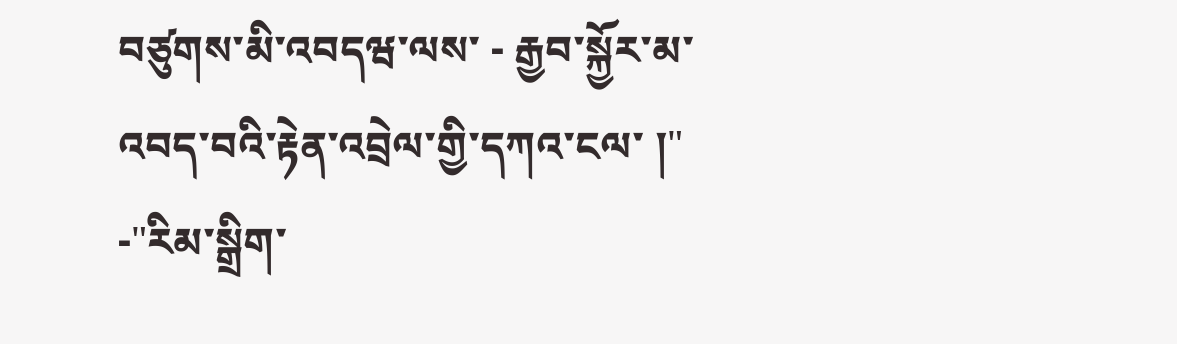བཙུགས་མི་འབདཝ་ལས་ - རྒྱབ་སྐྱོར་མ་འབད་བའི་རྟེན་འབྲེལ་གྱི་དཀའ་ངལ་ །"
-"རིམ་སྒྲིག་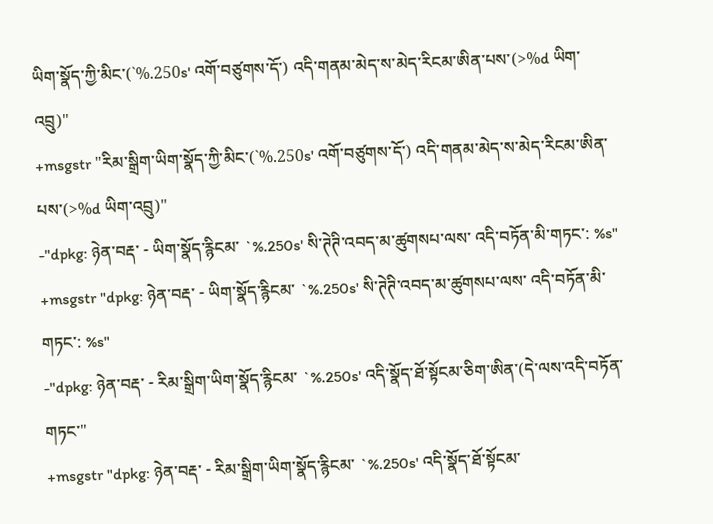ཡིག་སྣོད་ཀྱི་མིང་(`%.250s' འགོ་བཙུགས་དོ་) འདི་གནམ་མེད་ས་མེད་རིངམ་ཨིན་པས་(>%d ཡིག་འབྲུ)"
+msgstr "རིམ་སྒྲིག་ཡིག་སྣོད་ཀྱི་མིང་(`%.250s' འགོ་བཙུགས་དོ་) འདི་གནམ་མེད་ས་མེད་རིངམ་ཨིན་པས་(>%d ཡིག་འབྲུ)"
-"dpkg: ཉེན་བརྡ་ - ཡིག་སྣོད་རྙིངམ་ `%.250s' སི་ཊེཊི་འབད་མ་ཚུགསཔ་ལས་ འདི་བཏོན་མི་གཏང་: %s"
+msgstr "dpkg: ཉེན་བརྡ་ - ཡིག་སྣོད་རྙིངམ་ `%.250s' སི་ཊེཊི་འབད་མ་ཚུགསཔ་ལས་ འདི་བཏོན་མི་གཏང་: %s"
-"dpkg: ཉེན་བརྡ་ - རིམ་སྒྲིག་ཡིག་སྣོད་རྙིངམ་ `%.250s' འདི་སྣོད་ཐོ་སྟོངམ་ཅིག་ཨིན་(དེ་ལས་འདི་བཏོན་གཏང་"
+msgstr "dpkg: ཉེན་བརྡ་ - རིམ་སྒྲིག་ཡིག་སྣོད་རྙིངམ་ `%.250s' འདི་སྣོད་ཐོ་སྟོངམ་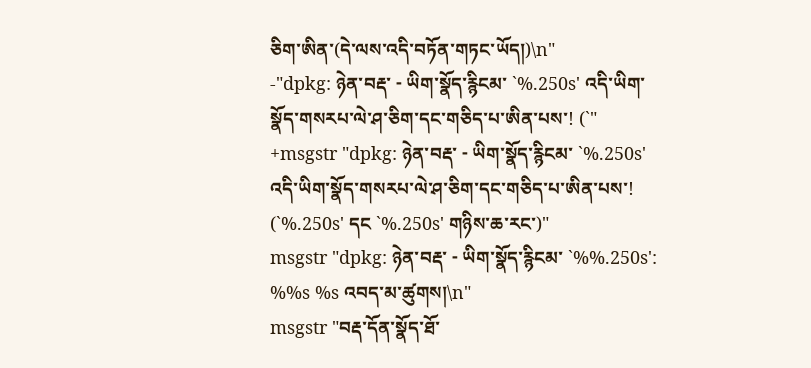ཅིག་ཨིན་(དེ་ལས་འདི་བཏོན་གཏང་ཡོད།)\n"
-"dpkg: ཉེན་བརྡ་ - ཡིག་སྣོད་རྙིངམ་ `%.250s' འདི་ཡིག་སྣོད་གསརཔ་ལེ་ཤ་ཅིག་དང་གཅིད་པ་ཨིན་པས་! (`"
+msgstr "dpkg: ཉེན་བརྡ་ - ཡིག་སྣོད་རྙིངམ་ `%.250s' འདི་ཡིག་སྣོད་གསརཔ་ལེ་ཤ་ཅིག་དང་གཅིད་པ་ཨིན་པས་! (`%.250s' དང `%.250s' གཉིས་ཆ་རང་)"
msgstr "dpkg: ཉེན་བརྡ་ - ཡིག་སྣོད་རྙིངམ་ `%%.250s': %%s %s འབད་མ་ཚུགས།\n"
msgstr "བརྡ་དོན་སྣོད་ཐོ་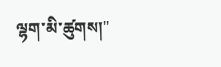ལྷག་མི་ཚུགས།"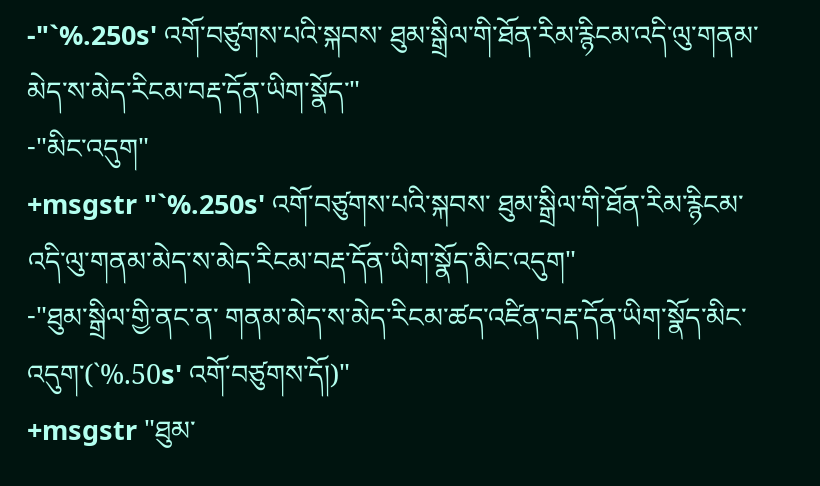-"`%.250s' འགོ་བཙུགས་པའི་སྐབས་ ཐུམ་སྒྲིལ་གི་ཐོན་རིམ་རྙིངམ་འདི་ལུ་གནམ་མེད་ས་མེད་རིངམ་བརྡ་དོན་ཡིག་སྣོད་"
-"མིང་འདུག"
+msgstr "`%.250s' འགོ་བཙུགས་པའི་སྐབས་ ཐུམ་སྒྲིལ་གི་ཐོན་རིམ་རྙིངམ་འདི་ལུ་གནམ་མེད་ས་མེད་རིངམ་བརྡ་དོན་ཡིག་སྣོད་མིང་འདུག"
-"ཐུམ་སྒྲིལ་གྱི་ནང་ན་ གནམ་མེད་ས་མེད་རིངམ་ཚད་འཛིན་བརྡ་དོན་ཡིག་སྣོད་མིང་འདུག་(`%.50s' འགོ་བཙུགས་དོ།)"
+msgstr "ཐུམ་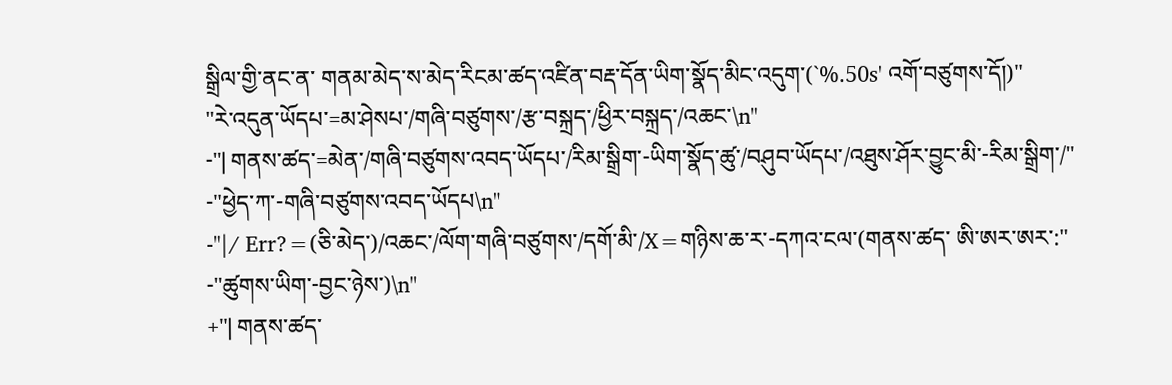སྒྲིལ་གྱི་ནང་ན་ གནམ་མེད་ས་མེད་རིངམ་ཚད་འཛིན་བརྡ་དོན་ཡིག་སྣོད་མིང་འདུག་(`%.50s' འགོ་བཙུགས་དོ།)"
"རེ་འདུན་ཡོདཔ་=མ་ཤེསཔ་/གཞི་བཙུགས་/རྩ་བསྐྲད་/ཕྱིར་བསྐྲད་/འཆང་\n"
-"| གནས་ཚད་=མེན་/གཞི་བཙུགས་འབད་ཡོདཔ་/རིམ་སྒྲིག་-ཡིག་སྣོད་ཚུ་/བཤུབ་ཡོདཔ་/འཐུས་ཤོར་བྱུང་མི་-རིམ་སྒྲིག་/"
-"ཕྱེད་ཀ་-གཞི་བཙུགས་འབད་ཡོདཔ\n"
-"|/ Err?=(ཅི་མེད་)/འཆང་/ལོག་གཞི་བཙུགས་/དགོ་མི་/X=གཉིས་ཆ་ར་-དཀའ་ངལ་(གནས་ཚད་ ཨི་ཨར་ཨར་:"
-"ཚུགས་ཡིག་-བྱང་ཉེས་)\n"
+"| གནས་ཚད་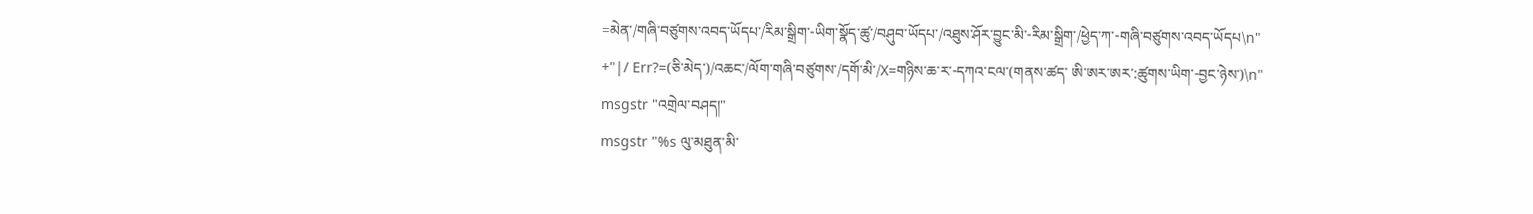=མེན་/གཞི་བཙུགས་འབད་ཡོདཔ་/རིམ་སྒྲིག་-ཡིག་སྣོད་ཚུ་/བཤུབ་ཡོདཔ་/འཐུས་ཤོར་བྱུང་མི་-རིམ་སྒྲིག་/ཕྱེད་ཀ་-གཞི་བཙུགས་འབད་ཡོདཔ\n"
+"|/ Err?=(ཅི་མེད་)/འཆང་/ལོག་གཞི་བཙུགས་/དགོ་མི་/X=གཉིས་ཆ་ར་-དཀའ་ངལ་(གནས་ཚད་ ཨི་ཨར་ཨར་:ཚུགས་ཡིག་-བྱང་ཉེས་)\n"
msgstr "འགྲེལ་བཤད།"
msgstr "%s ལུ་མཐུན་མི་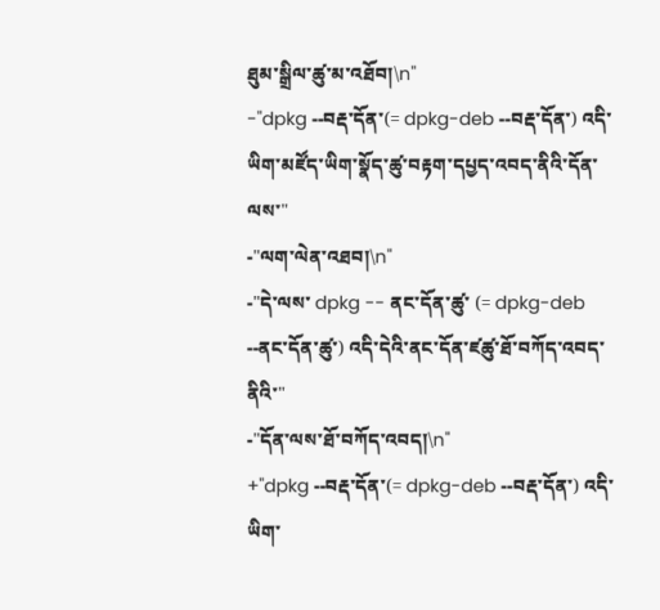ཐུམ་སྒྲིལ་ཚུ་མ་འཐོབ།\n"
-"dpkg --བརྡ་དོན་(= dpkg-deb --བརྡ་དོན་) འདི་ ཡིག་མཛོད་ཡིག་སྣོད་ཚུ་བརྟག་དཔྱད་འབད་ནིའི་དོན་ལས་"
-"ལག་ལེན་འཐབ།\n"
-"དེ་ལས་ dpkg -- ནང་དོན་ཚུ་ (= dpkg-deb --ནང་དོན་ཚུ་) འདི་དེའི་ནང་དོན་ཛཚུ་ཐོ་བཀོད་འབད་ནིའི་"
-"དོན་ལས་ཐོ་བཀོད་འབད།\n"
+"dpkg --བརྡ་དོན་(= dpkg-deb --བརྡ་དོན་) འདི་ ཡིག་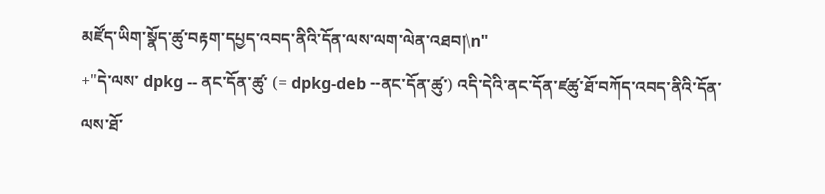མཛོད་ཡིག་སྣོད་ཚུ་བརྟག་དཔྱད་འབད་ནིའི་དོན་ལས་ལག་ལེན་འཐབ།\n"
+"དེ་ལས་ dpkg -- ནང་དོན་ཚུ་ (= dpkg-deb --ནང་དོན་ཚུ་) འདི་དེའི་ནང་དོན་ཛཚུ་ཐོ་བཀོད་འབད་ནིའི་དོན་ལས་ཐོ་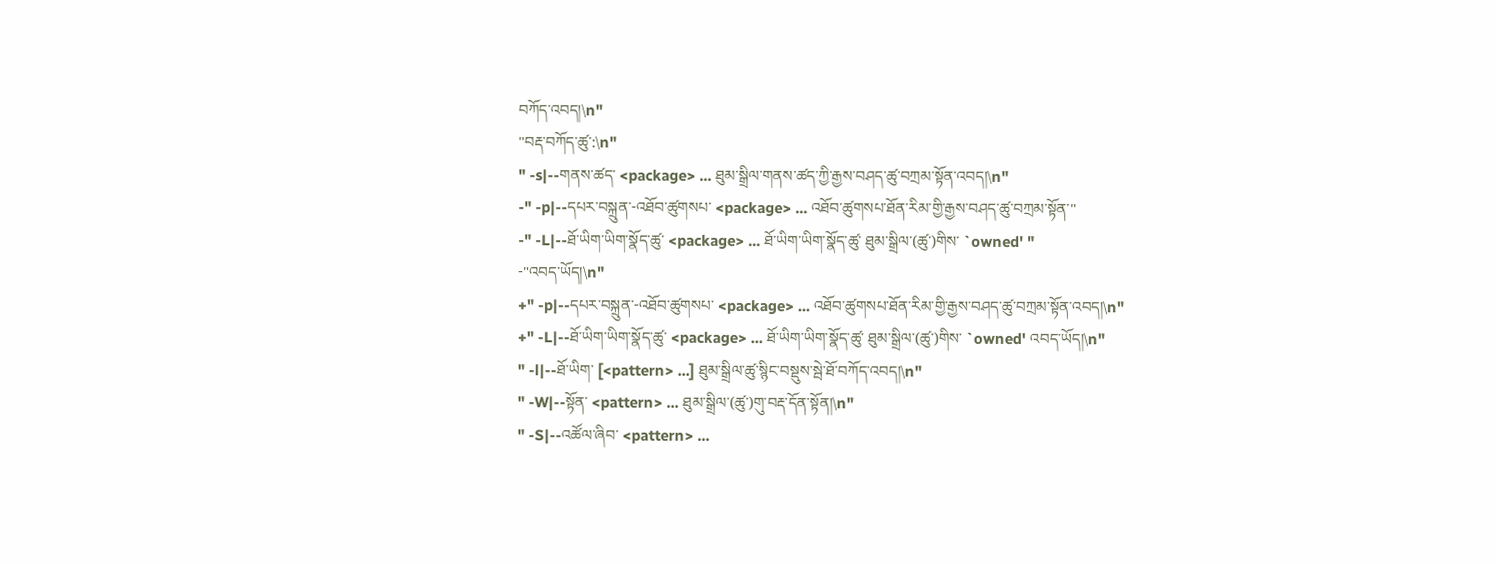བཀོད་འབད།\n"
"བརྡ་བཀོད་ཚུ་:\n"
" -s|--གནས་ཚད་ <package> ... ཐུམ་སྒྲིལ་གནས་ཚད་ཀྱི་རྒྱས་བཤད་ཚུ་བཀྲམ་སྟོན་འབད།\n"
-" -p|--དཔར་བསྐྲུན་-འཐོབ་ཚུགསཔ་ <package> ... འཐོབ་ཚུགསཔ་ཐོན་རིམ་གྱི་རྒྱས་བཤད་ཚུ་བཀྲམ་སྟོན་"
-" -L|--ཐོ་ཡིག་ཡིག་སྣོད་ཚུ་ <package> ... ཐོ་ཡིག་ཡིག་སྣོད་ཚུ་ ཐུམ་སྒྲིལ་(ཚུ་)གིས་ `owned' "
-"འབད་ཡོད།\n"
+" -p|--དཔར་བསྐྲུན་-འཐོབ་ཚུགསཔ་ <package> ... འཐོབ་ཚུགསཔ་ཐོན་རིམ་གྱི་རྒྱས་བཤད་ཚུ་བཀྲམ་སྟོན་འབད།\n"
+" -L|--ཐོ་ཡིག་ཡིག་སྣོད་ཚུ་ <package> ... ཐོ་ཡིག་ཡིག་སྣོད་ཚུ་ ཐུམ་སྒྲིལ་(ཚུ་)གིས་ `owned' འབད་ཡོད།\n"
" -l|--ཐོ་ཡིག་ [<pattern> ...] ཐུམ་སྒྲིལ་ཚུ་སྙིང་བསྡུས་སྦེ་ཐོ་བཀོད་འབད།\n"
" -W|--སྟོན་ <pattern> ... ཐུམ་སྒྲིལ་(ཚུ་)གུ་བརྡ་དོན་སྟོན།\n"
" -S|--འཚོལ་ཞིབ་ <pattern> ...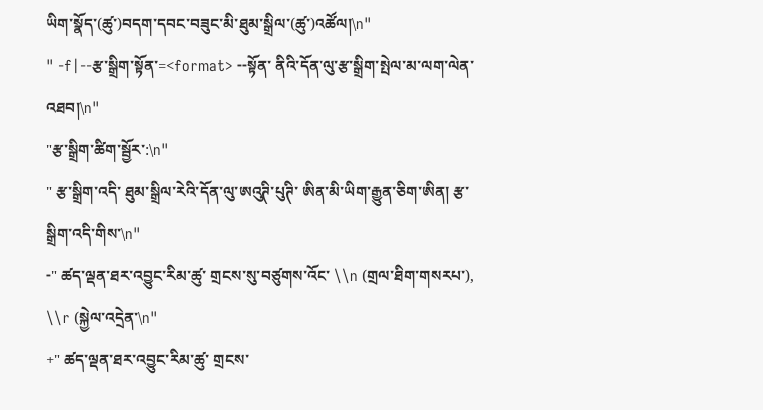ཡིག་སྣོད་(ཚུ་)བདག་དབང་བཟུང་མི་ཐུམ་སྒྲིལ་(ཚུ་)འཚོལ།\n"
" -f|--རྩ་སྒྲིག་སྟོན་=<format> --སྟོན་ ནིའི་དོན་ལུ་རྩ་སྒྲིག་སྤེལ་མ་ལག་ལེན་འཐབ།\n"
"རྩ་སྒྲིག་ཚིག་སྦྱོར་:\n"
" རྩ་སྒྲིག་འདི་ ཐུམ་སྒྲིལ་རེའི་དོན་ལུ་ཨའུཊི་པུཊི་ ཨིན་མི་ཡིག་རྒྱུན་ཅིག་ཨིན། རྩ་སྒྲིག་འདི་གིས་\n"
-" ཚད་ལྡན་ཐར་འབྱུང་རིམ་ཚུ་ གྲངས་སུ་བཙུགས་འོང་ \\n (གྲལ་ཐིག་གསརཔ་), \\r (སྐྱེལ་འདྲེན་\n"
+" ཚད་ལྡན་ཐར་འབྱུང་རིམ་ཚུ་ གྲངས་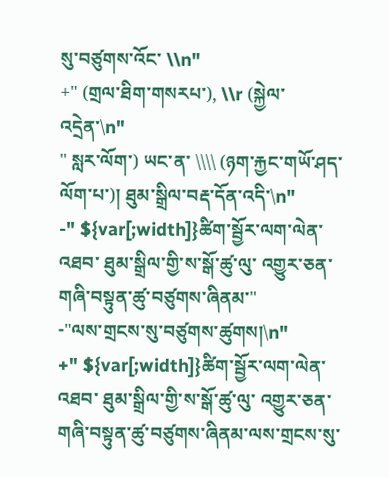སུ་བཙུགས་འོང་ \\n"
+" (གྲལ་ཐིག་གསརཔ་), \\r (སྐྱེལ་འདྲེན་\n"
" སླར་ལོག་) ཡང་ན་ \\\\ (ཉག་རྐྱང་གཡོ་ཤད་ལོག་པ་)། ཐུམ་སྒྲིལ་བརྡ་དོན་འདི་\n"
-" ${var[;width]}ཚིག་སྦྱོར་ལག་ལེན་འཐབ་ ཐུམ་སྒྲིལ་གྱི་ས་སྒོ་ཚུ་ལུ་ འགྱུར་ཅན་གཞི་བསྟུན་ཚུ་བཙུགས་ཞིནམ་"
-"ལས་གྲངས་སུ་བཙུགས་ཚུགས།\n"
+" ${var[;width]}ཚིག་སྦྱོར་ལག་ལེན་འཐབ་ ཐུམ་སྒྲིལ་གྱི་ས་སྒོ་ཚུ་ལུ་ འགྱུར་ཅན་གཞི་བསྟུན་ཚུ་བཙུགས་ཞིནམ་ལས་གྲངས་སུ་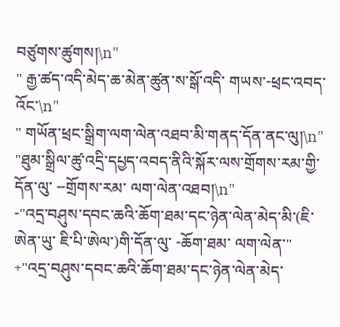བཙུགས་ཚུགས།\n"
" རྒྱ་ཚད་འདི་མེད་ཆ་མེན་ཚུན་ས་སྒོ་འདི་ གཡས་-ཕྲང་འབད་འོང་\n"
" གཡོན་ཕྲང་སྒྲིག་ལག་ལེན་འཐབ་མི་གནད་དོན་ནང་ལུ།\n"
"ཐུམ་སྒྲིལ་ཚུ་འདྲི་དཔྱད་འབད་ནིའི་སྐོར་ལས་གྲོགས་རམ་གྱི་དོན་ལུ་ --གྲོགས་རམ་ ལག་ལེན་འཐབ།\n"
-"འདྲ་བཤུས་དབང་ཆའི་ཆོག་ཐམ་དང་ཉེན་ལེན་མེད་མི་(ཇི་ཨེན་ཡུ་ ཇི་པི་ཨེལ་)གི་དོན་ལུ་ -ཆོག་ཐམ་ ལག་ལེན་"
+"འདྲ་བཤུས་དབང་ཆའི་ཆོག་ཐམ་དང་ཉེན་ལེན་མེད་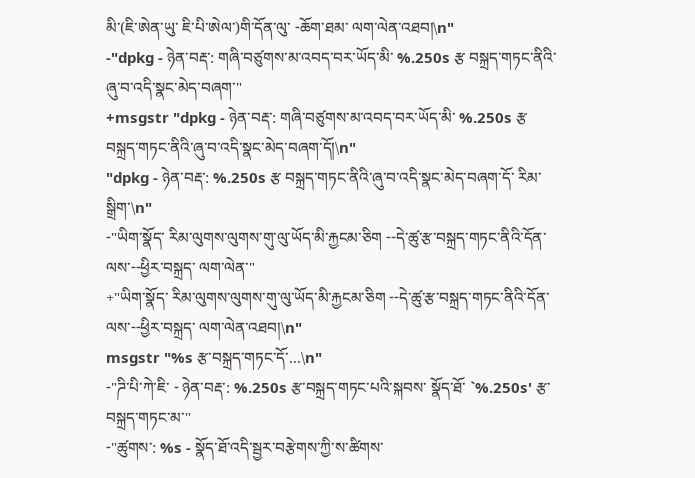མི་(ཇི་ཨེན་ཡུ་ ཇི་པི་ཨེལ་)གི་དོན་ལུ་ -ཆོག་ཐམ་ ལག་ལེན་འཐབ།\n"
-"dpkg - ཉེན་བརྡ་: གཞི་བཙུགས་མ་འབད་བར་ཡོད་མི་ %.250s རྩ བསྐྲད་གཏང་ནིའི་ཞུ་བ་འདི་སྣང་མེད་བཞག་"
+msgstr "dpkg - ཉེན་བརྡ་: གཞི་བཙུགས་མ་འབད་བར་ཡོད་མི་ %.250s རྩ བསྐྲད་གཏང་ནིའི་ཞུ་བ་འདི་སྣང་མེད་བཞག་དོ།\n"
"dpkg - ཉེན་བརྡ་: %.250s རྩ བསྐྲད་གཏང་ནིའི་ཞུ་བ་འདི་སྣང་མེད་བཞག་དོ་ རིམ་སྒྲིག་\n"
-"ཡིག་སྣོད་ རིམ་ལུགས་ལུགས་གུ་ལུ་ཡོད་མི་རྐྱངམ་ཅིག --དེ་ཚུ་རྩ་བསྐྲད་གཏང་ནིའི་དོན་ལས་--ཕྱིར་བསྐྲད་ ལག་ལེན་"
+"ཡིག་སྣོད་ རིམ་ལུགས་ལུགས་གུ་ལུ་ཡོད་མི་རྐྱངམ་ཅིག --དེ་ཚུ་རྩ་བསྐྲད་གཏང་ནིའི་དོན་ལས་--ཕྱིར་བསྐྲད་ ལག་ལེན་འཐབ།\n"
msgstr "%s རྩ་བསྐྲད་གཏང་དོ་...\n"
-"ཌི་པི་ཀེ་ཇི་ - ཉེན་བརྡ་: %.250s རྩ་བསྐྲད་གཏང་པའི་སྐབས་ སྣོད་ཐོ་ `%.250s' རྩ་བསྐྲད་གཏང་མ་"
-"ཚུགས་: %s - སྣོད་ཐོ་འདི་སྦྱར་བརྩེགས་ཀྱི་ས་ཚིགས་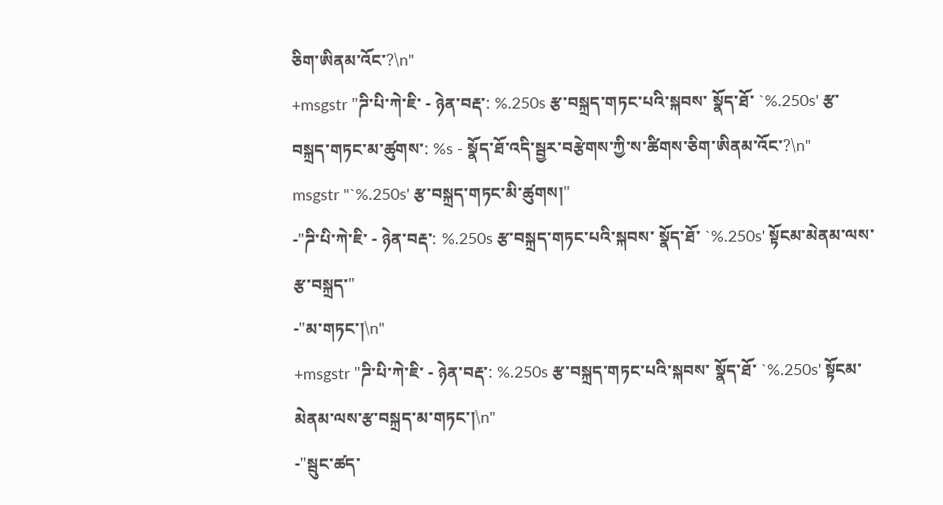ཅིག་ཨིནམ་འོང་?\n"
+msgstr "ཌི་པི་ཀེ་ཇི་ - ཉེན་བརྡ་: %.250s རྩ་བསྐྲད་གཏང་པའི་སྐབས་ སྣོད་ཐོ་ `%.250s' རྩ་བསྐྲད་གཏང་མ་ཚུགས་: %s - སྣོད་ཐོ་འདི་སྦྱར་བརྩེགས་ཀྱི་ས་ཚིགས་ཅིག་ཨིནམ་འོང་?\n"
msgstr "`%.250s' རྩ་བསྐྲད་གཏང་མི་ཚུགས།"
-"ཌི་པི་ཀེ་ཇི་ - ཉེན་བརྡ་: %.250s རྩ་བསྐྲད་གཏང་པའི་སྐབས་ སྣོད་ཐོ་ `%.250s' སྟོངམ་མེནམ་ལས་རྩ་བསྐྲད་"
-"མ་གཏང་།\n"
+msgstr "ཌི་པི་ཀེ་ཇི་ - ཉེན་བརྡ་: %.250s རྩ་བསྐྲད་གཏང་པའི་སྐབས་ སྣོད་ཐོ་ `%.250s' སྟོངམ་མེནམ་ལས་རྩ་བསྐྲད་མ་གཏང་།\n"
-"སྦུང་ཚད་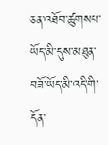ཅན་འཐོབ་ཚུགསཔ་ཡོད་མི་དུས་མཐུན་བཟོ་ཡོད་མི་འདི་གི་དོན་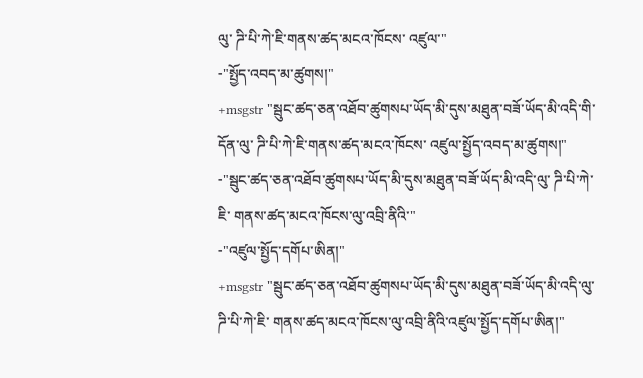ལུ་ ཌི་པི་ཀེ་ཇི་གནས་ཚད་མངའ་ཁོངས་ འཛུལ་"
-"སྤྱོད་འབད་མ་ཚུགས།"
+msgstr "སྦུང་ཚད་ཅན་འཐོབ་ཚུགསཔ་ཡོད་མི་དུས་མཐུན་བཟོ་ཡོད་མི་འདི་གི་དོན་ལུ་ ཌི་པི་ཀེ་ཇི་གནས་ཚད་མངའ་ཁོངས་ འཛུལ་སྤྱོད་འབད་མ་ཚུགས།"
-"སྦུང་ཚད་ཅན་འཐོབ་ཚུགསཔ་ཡོད་མི་དུས་མཐུན་བཟོ་ཡོད་མི་འདི་ལུ་ ཌི་པི་ཀེ་ཇི་ གནས་ཚད་མངའ་ཁོངས་ལུ་འབྲི་ནིའི་"
-"འཛུལ་སྤྱོད་དགོཔ་ཨིན།"
+msgstr "སྦུང་ཚད་ཅན་འཐོབ་ཚུགསཔ་ཡོད་མི་དུས་མཐུན་བཟོ་ཡོད་མི་འདི་ལུ་ ཌི་པི་ཀེ་ཇི་ གནས་ཚད་མངའ་ཁོངས་ལུ་འབྲི་ནིའི་འཛུལ་སྤྱོད་དགོཔ་ཨིན།"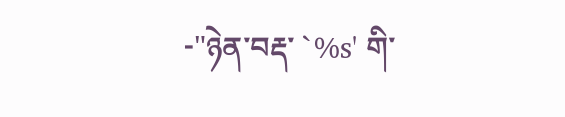-"ཉེན་བརྡ་ `%s' གི་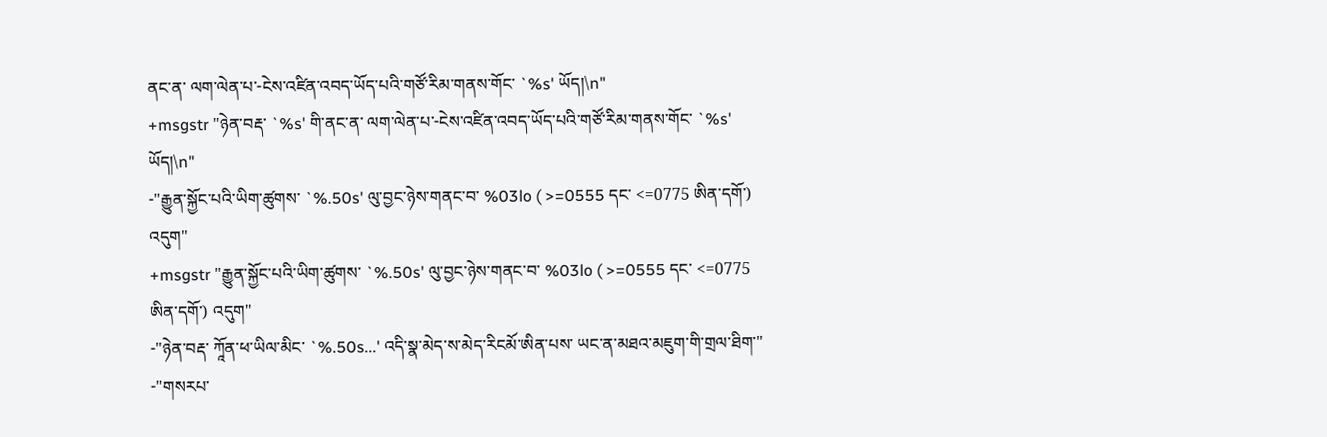ནང་ན་ ལག་ལེན་པ་-ངེས་འཛིན་འབད་ཡོད་པའི་གཙོ་རིམ་གནས་གོང་ `%s' ཡོད།\n"
+msgstr "ཉེན་བརྡ་ `%s' གི་ནང་ན་ ལག་ལེན་པ་-ངེས་འཛིན་འབད་ཡོད་པའི་གཙོ་རིམ་གནས་གོང་ `%s' ཡོད།\n"
-"རྒྱུན་སྐྱོང་པའི་ཡིག་ཚུགས་ `%.50s' ལུ་བྱང་ཉེས་གནང་བ་ %03lo ( >=0555 དང་ <=0775 ཨིན་དགོ་) འདུག"
+msgstr "རྒྱུན་སྐྱོང་པའི་ཡིག་ཚུགས་ `%.50s' ལུ་བྱང་ཉེས་གནང་བ་ %03lo ( >=0555 དང་ <=0775 ཨིན་དགོ་) འདུག"
-"ཉེན་བརྡ་ ཀཱོན་ཕ་ཡིལ་མིང་ `%.50s...' འདི་སྣ་མེད་ས་མེད་རིངམོ་ཨིན་པས་ ཡང་ན་མཐའ་མཇུག་གི་གྲལ་ཐིག་"
-"གསརཔ་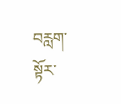བརླག་སྟོར་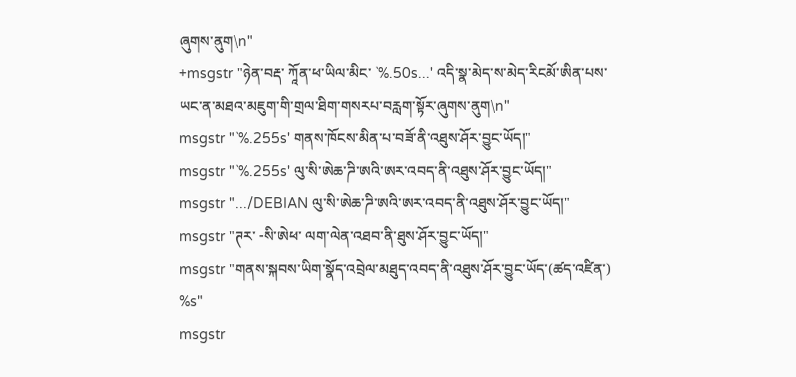ཞུགས་ནུག\n"
+msgstr "ཉེན་བརྡ་ ཀཱོན་ཕ་ཡིལ་མིང་ `%.50s...' འདི་སྣ་མེད་ས་མེད་རིངམོ་ཨིན་པས་ ཡང་ན་མཐའ་མཇུག་གི་གྲལ་ཐིག་གསརཔ་བརླག་སྟོར་ཞུགས་ནུག\n"
msgstr "`%.255s' གནས་ཁོངས་མིན་པ་བཟོ་ནི་འཐུས་ཤོར་བྱུང་ཡོད།"
msgstr "`%.255s' ལུ་སི་ཨེཆ་ཌི་ཨའི་ཨར་འབད་ནི་འཐུས་ཤོར་བྱུང་ཡོད།"
msgstr ".../DEBIAN ལུ་སི་ཨེཆ་ཌི་ཨའི་ཨར་འབད་ནི་འཐུས་ཤོར་བྱུང་ཡོད།"
msgstr "ཊར་ -སི་ཨེཕ་ ལག་ལེན་འཐབ་ནི་ཐུས་ཤོར་བྱུང་ཡོད།"
msgstr "གནས་སྐབས་ཡིག་སྣོད་འབྲེལ་མཐུད་འབད་ནི་འཐུས་ཤོར་བྱུང་ཡོད་(ཚད་འཛིན་) %s"
msgstr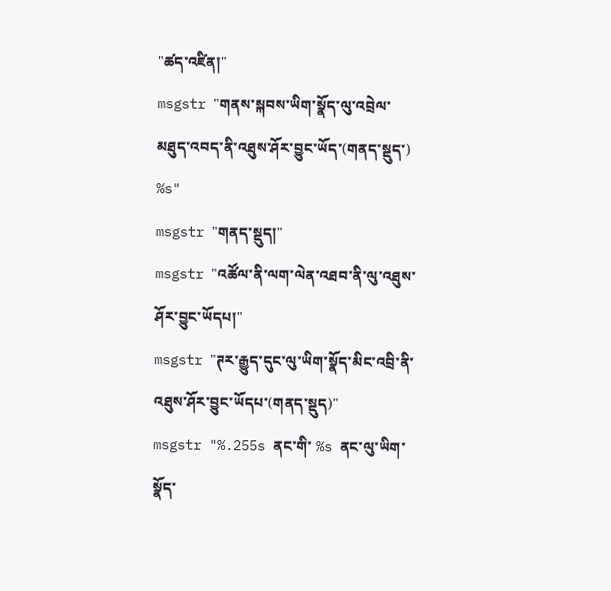"ཚད་འཛིན།"
msgstr "གནས་སྐབས་ཡིག་སྣོད་ལུ་འབྲེལ་མཐུད་འབད་ནི་འཐུས་ཤོར་བྱུང་ཡོད་(གནད་སྡུད་) %s"
msgstr "གནད་སྡུད།"
msgstr "འཚོལ་ནི་ལག་ལེན་འཐབ་ནི་ལུ་འཐུས་ཤོར་བྱུང་ཡོདཔ།"
msgstr "ཊར་རྒྱུད་དུང་ལུ་ཡིག་སྣོད་མིང་འབྲི་ནི་འཐུས་ཤོར་བྱུང་ཡོདཔ་(གནད་སྡུད)"
msgstr "%.255s ནང་གི་ %s ནང་ལུ་ཡིག་སྣོད་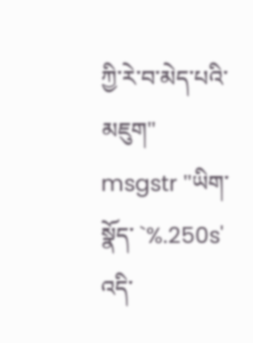ཀྱི་རེ་བ་མེད་པའི་མཇུག"
msgstr "ཡིག་སྣོད་ `%.250s' འདི་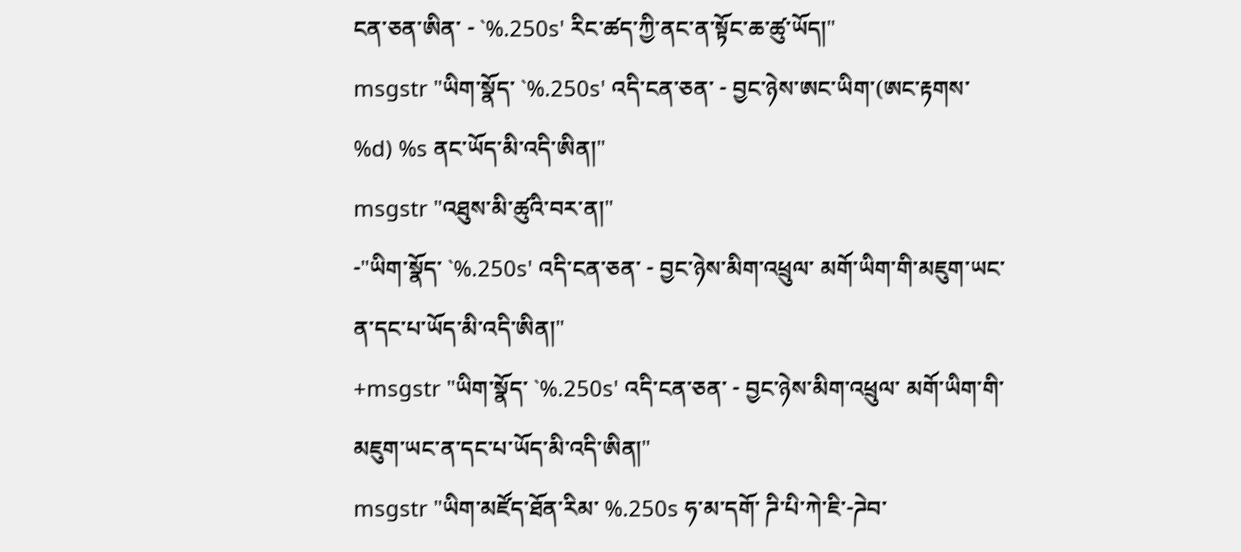ངན་ཅན་ཨིན་ - `%.250s' རིང་ཚད་ཀྱི་ནང་ན་སྟོང་ཆ་ཚུ་ཡོད།"
msgstr "ཡིག་སྣོད་ `%.250s' འདི་ངན་ཅན་ - བྱང་ཉེས་ཨང་ཡིག་(ཨང་རྟགས་ %d) %s ནང་ཡོད་མི་འདི་ཨིན།"
msgstr "འཐུས་མི་ཚུའི་བར་ན།"
-"ཡིག་སྣོད་ `%.250s' འདི་ངན་ཅན་ - བྱང་ཉེས་མིག་འཕྲུལ་ མགོ་ཡིག་གི་མཇུག་ཡང་ན་དང་པ་ཡོད་མི་འདི་ཨིན།"
+msgstr "ཡིག་སྣོད་ `%.250s' འདི་ངན་ཅན་ - བྱང་ཉེས་མིག་འཕྲུལ་ མགོ་ཡིག་གི་མཇུག་ཡང་ན་དང་པ་ཡོད་མི་འདི་ཨིན།"
msgstr "ཡིག་མཛོད་ཐོན་རིམ་ %.250s ཧ་མ་དགོ་ ཌི་པི་ཀེ་ཇི་-ཌེབ་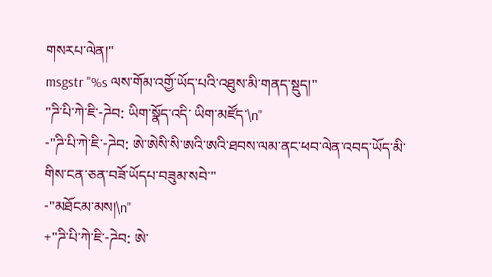གསརཔ་ལེན།"
msgstr "%s ལས་གོམ་འགྱོ་ཡོད་པའི་འཐུས་མི་གནད་སྡུད།"
"ཌི་པི་ཀེ་ཇི་-ཌེབ: ཡིག་སྣོད་འདི་ ཡིག་མཛོད་\n"
-"ཌི་པི་ཀེ་ཇི་-ཌེབ: ཨེ་ཨེསི་སི་ཨའི་ཨའི་ཐབས་ལམ་ནང་ཕབ་ལེན་འབད་ཡོད་མི་གིས་ངན་ཅན་བཟོ་ཡོདཔ་བཟུམ་སབེ་"
-"མཐོངམ་མས།\n"
+"ཌི་པི་ཀེ་ཇི་-ཌེབ: ཨེ་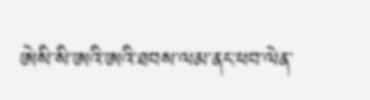ཨེསི་སི་ཨའི་ཨའི་ཐབས་ལམ་ནང་ཕབ་ལེན་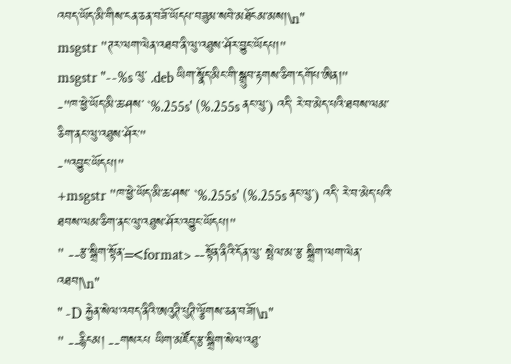འབད་ཡོད་མི་གིས་ངན་ཅན་བཟོ་ཡོདཔ་བཟུམ་སབེ་མཐོངམ་མས།\n"
msgstr "ཊར་ལག་ལེན་འཐབ་ནི་ལུ་འཐུས་ཤོར་བྱུང་ཡོདཔ།"
msgstr "--%s ལུ་ .deb ཡིག་སྣོད་མིང་གི་སྒྲུབ་རྟགས་ཅིག་དགོཔ་ཨིན།"
-"ཁ་ཕྱེ་ཡོད་མི་ཆ་ཤས་ `%.255s' (%.255s ནང་ལུ་) འདི་ རེ་བ་མེད་པའི་ཐབས་ལམ་ཅིག་ནང་ལུ་འཐུས་ཤོར་"
-"འབྱུང་ཡོདཔ།"
+msgstr "ཁ་ཕྱེ་ཡོད་མི་ཆ་ཤས་ `%.255s' (%.255s ནང་ལུ་) འདི་ རེ་བ་མེད་པའི་ཐབས་ལམ་ཅིག་ནང་ལུ་འཐུས་ཤོར་འབྱུང་ཡོདཔ།"
" --རྩ་སྒྲིག་སྟོན་=<format> --སྟོན་ནིའི་དོན་ལུ་ སྤེལ་མ་རྩ སྒྲིག་ལག་ལེན་འཐབ།\n"
" -D རྐྱེན་སེལ་འབད་ནིའི་ཨའུཊི་པུཊི་ལྕོགས་ཅན་བཟོ།\n"
" --རྙིངམ། --གསརཔ ཡིག་མཛོད་རྩ་སྒྲིག་སེལ་འཐུ་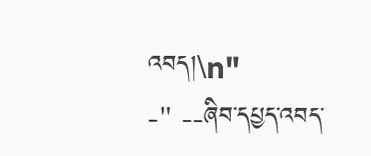འབད།\n"
-" --ཞིབ་དཔྱད་འབད་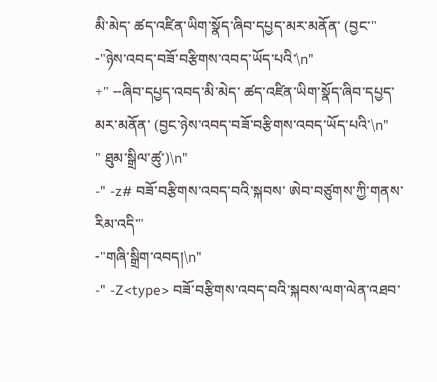མི་མེད་ ཚད་འཛིན་ཡིག་སྣོད་ཞིབ་དཔྱད་མར་མནོན་ (བྱང་"
-"ཉེས་འབད་བཟོ་བརྩིགས་འབད་ཡོད་པའི་\n"
+" --ཞིབ་དཔྱད་འབད་མི་མེད་ ཚད་འཛིན་ཡིག་སྣོད་ཞིབ་དཔྱད་མར་མནོན་ (བྱང་ཉེས་འབད་བཟོ་བརྩིགས་འབད་ཡོད་པའི་\n"
" ཐུམ་སྒྲིལ་ཚུ་)\n"
-" -z# བཟོ་བརྩིགས་འབད་བའི་སྐབས་ ཨེབ་བཙུགས་ཀྱི་གནས་རིམ་འདི་"
-"གཞི་སྒྲིག་འབད།\n"
-" -Z<type> བཟོ་བརྩིགས་འབད་བའི་སྐབས་ལག་ལེན་འཐབ་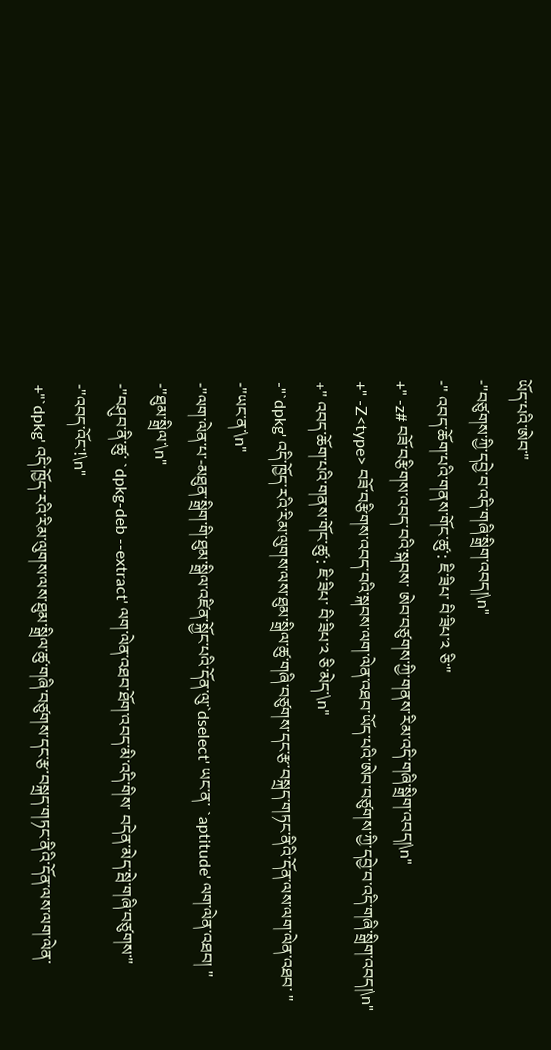ཡོད་པའི་ཨེབ་"
-"བཙུགས་ཀྱི་དབྱེ་བ་འདི་གཞི་སྒྲིག་འབད།\n"
-" འབད་ཆོག་པའི་གནས་གོང་ཚུ་: ཇི་ཟིཔ་ བི་ཟིཔ་༢ ཅི་"
+" -z# བཟོ་བརྩིགས་འབད་བའི་སྐབས་ ཨེབ་བཙུགས་ཀྱི་གནས་རིམ་འདི་གཞི་སྒྲིག་འབད།\n"
+" -Z<type> བཟོ་བརྩིགས་འབད་བའི་སྐབས་ལག་ལེན་འཐབ་ཡོད་པའི་ཨེབ་བཙུགས་ཀྱི་དབྱེ་བ་འདི་གཞི་སྒྲིག་འབད།\n"
+" འབད་ཆོག་པའི་གནས་གོང་ཚུ་: ཇི་ཟིཔ་ བི་ཟིཔ་༢ ཅི་མེད་\n"
-"`dpkg' འདི་ཁྱོད་རའི་རིམ་ལུགས་ལས་ཐུམ་སྒྲིལ་ཚུ་གཞི་བཙུགས་དང་རྩ་བསྐྲད་གཏང་ནིའི་དོན་ལས་ལག་ལེན་འཐབ་ "
-"ཡང་ན་\n"
-"ལག་ལེན་པ་-མཐུན་སྒྲིག་གི་ཐུམ་སྒྲིལ་འཛིན་སྐྱོང་པའི་དོན་ལུ་`dselect' ཡང་ན་ `aptitude' ལག་ལེན་འཐབ། "
-"ཐུམ་སྒྲིལ་\n"
-"བཤུབ་ནི་ཚུ་ `dpkg-deb --extract' ལག་ལེན་འཐབ་ཐོག་འབད་མི་འདི་གིས་ བདེན་མེད་སྦེ་གཞི་བཙུགས་"
-"འབད་འོང་!\n"
+"`dpkg' འདི་ཁྱོད་རའི་རིམ་ལུགས་ལས་ཐུམ་སྒྲིལ་ཚུ་གཞི་བཙུགས་དང་རྩ་བསྐྲད་གཏང་ནིའི་དོན་ལས་ལག་ལེན་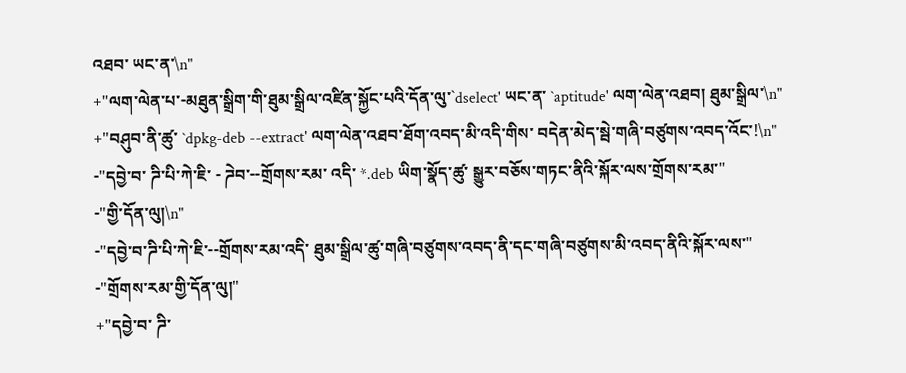འཐབ་ ཡང་ན་\n"
+"ལག་ལེན་པ་-མཐུན་སྒྲིག་གི་ཐུམ་སྒྲིལ་འཛིན་སྐྱོང་པའི་དོན་ལུ་`dselect' ཡང་ན་ `aptitude' ལག་ལེན་འཐབ། ཐུམ་སྒྲིལ་\n"
+"བཤུབ་ནི་ཚུ་ `dpkg-deb --extract' ལག་ལེན་འཐབ་ཐོག་འབད་མི་འདི་གིས་ བདེན་མེད་སྦེ་གཞི་བཙུགས་འབད་འོང་!\n"
-"དབྱེ་བ་ ཌི་པི་ཀེ་ཇི་ - ཌེབ་--གྲོགས་རམ་ འདི་ *.deb ཡིག་སྣོད་ཚུ་ སྒྱུར་བཅོས་གཏང་ནིའི་སྐོར་ལས་གྲོགས་རམ་"
-"གྱི་དོན་ལུ།\n"
-"དབྱེ་བ་ཌི་པི་ཀེ་ཇི་--གྲོགས་རམ་འདི་ ཐུམ་སྒྲིལ་ཚུ་གཞི་བཙུགས་འབད་ནི་དང་གཞི་བཙུགས་མི་འབད་ནིའི་སྐོར་ལས་"
-"གྲོགས་རམ་གྱི་དོན་ལུ།"
+"དབྱེ་བ་ ཌི་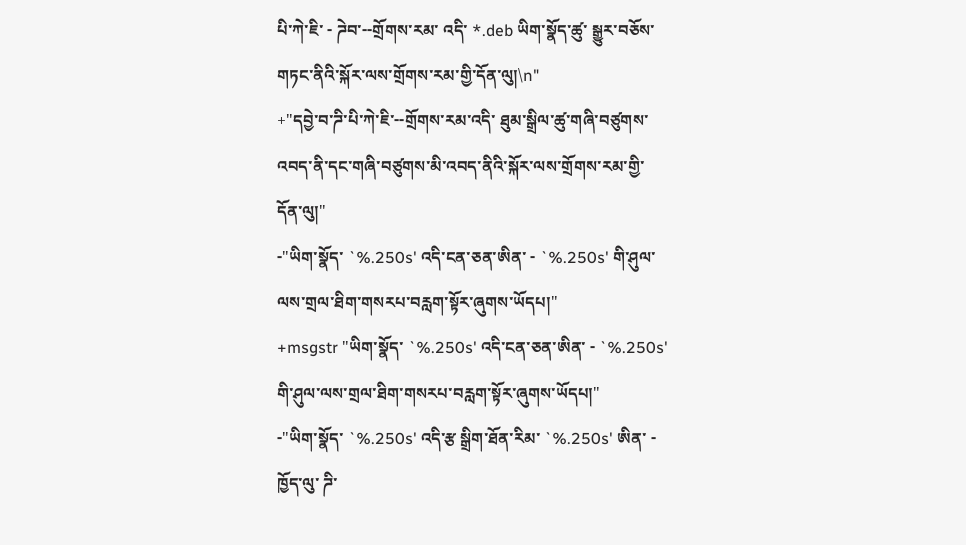པི་ཀེ་ཇི་ - ཌེབ་--གྲོགས་རམ་ འདི་ *.deb ཡིག་སྣོད་ཚུ་ སྒྱུར་བཅོས་གཏང་ནིའི་སྐོར་ལས་གྲོགས་རམ་གྱི་དོན་ལུ།\n"
+"དབྱེ་བ་ཌི་པི་ཀེ་ཇི་--གྲོགས་རམ་འདི་ ཐུམ་སྒྲིལ་ཚུ་གཞི་བཙུགས་འབད་ནི་དང་གཞི་བཙུགས་མི་འབད་ནིའི་སྐོར་ལས་གྲོགས་རམ་གྱི་དོན་ལུ།"
-"ཡིག་སྣོད་ `%.250s' འདི་ངན་ཅན་ཨིན་ - `%.250s' གི་ཤུལ་ལས་གྲལ་ཐིག་གསརཔ་བརླག་སྟོར་ཞུགས་ཡོདཔ།"
+msgstr "ཡིག་སྣོད་ `%.250s' འདི་ངན་ཅན་ཨིན་ - `%.250s' གི་ཤུལ་ལས་གྲལ་ཐིག་གསརཔ་བརླག་སྟོར་ཞུགས་ཡོདཔ།"
-"ཡིག་སྣོད་ `%.250s' འདི་རྩ སྒྲིག་ཐོན་རིམ་ `%.250s' ཨིན་ - ཁྱོད་ལུ་ ཌི་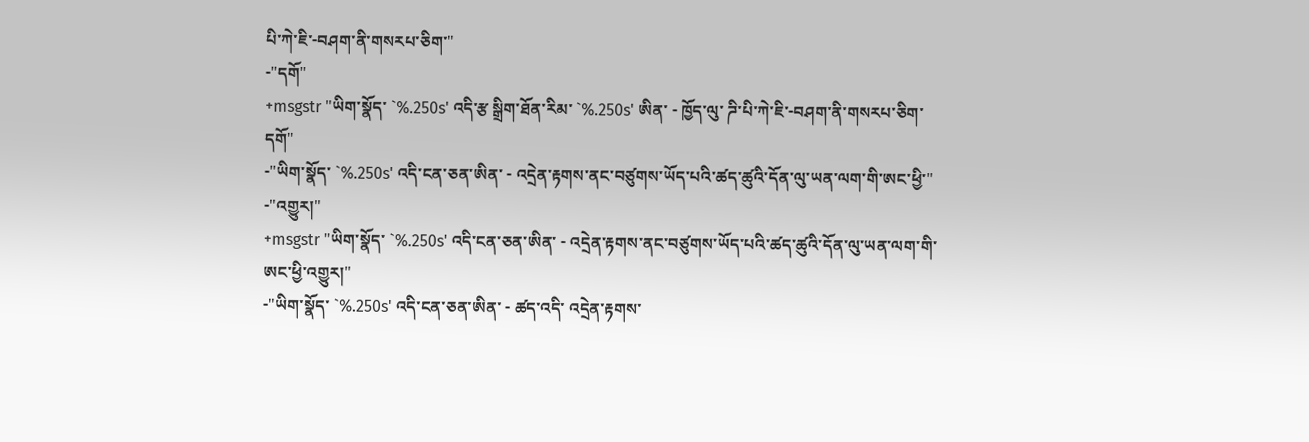པི་ཀེ་ཇི་-བཤག་ནི་གསརཔ་ཅིག་"
-"དགོ"
+msgstr "ཡིག་སྣོད་ `%.250s' འདི་རྩ སྒྲིག་ཐོན་རིམ་ `%.250s' ཨིན་ - ཁྱོད་ལུ་ ཌི་པི་ཀེ་ཇི་-བཤག་ནི་གསརཔ་ཅིག་དགོ"
-"ཡིག་སྣོད་ `%.250s' འདི་ངན་ཅན་ཨིན་ - འདྲེན་རྟགས་ནང་བཙུགས་ཡོད་པའི་ཚད་ཚུའི་དོན་ལུ་ཡན་ལག་གི་ཨང་ཕྱི་"
-"འགྱུར།"
+msgstr "ཡིག་སྣོད་ `%.250s' འདི་ངན་ཅན་ཨིན་ - འདྲེན་རྟགས་ནང་བཙུགས་ཡོད་པའི་ཚད་ཚུའི་དོན་ལུ་ཡན་ལག་གི་ཨང་ཕྱི་འགྱུར།"
-"ཡིག་སྣོད་ `%.250s' འདི་ངན་ཅན་ཨིན་ - ཚད་འདི་ འདྲེན་རྟགས་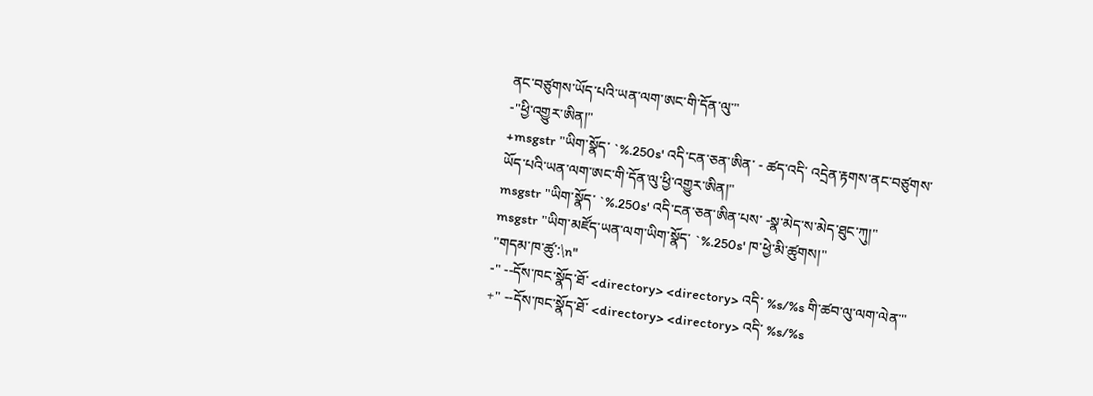ནང་བཙུགས་ཡོད་པའི་ཡན་ལག་ཨང་གི་དོན་ལུ་"
-"ཕྱི་འགྱུར་ཨིན།"
+msgstr "ཡིག་སྣོད་ `%.250s' འདི་ངན་ཅན་ཨིན་ - ཚད་འདི་ འདྲེན་རྟགས་ནང་བཙུགས་ཡོད་པའི་ཡན་ལག་ཨང་གི་དོན་ལུ་ཕྱི་འགྱུར་ཨིན།"
msgstr "ཡིག་སྣོད་ `%.250s' འདི་ངན་ཅན་ཨིན་པས་ -སྣ་མེད་ས་མེད་ཐུང་ཀུ།"
msgstr "ཡིག་མཛོད་ཡན་ལག་ཡིག་སྣོད་ `%.250s' ཁ་ཕྱེ་མི་ཚུགས།"
"གདམ་ཁ་ཚུ་:\n"
-" --དོས་ཁང་སྣོད་ཐོ་ <directory> <directory> འདི་ %s/%s གི་ཚབ་ལུ་ལག་ལེན་"
+" --དོས་ཁང་སྣོད་ཐོ་ <directory> <directory> འདི་ %s/%s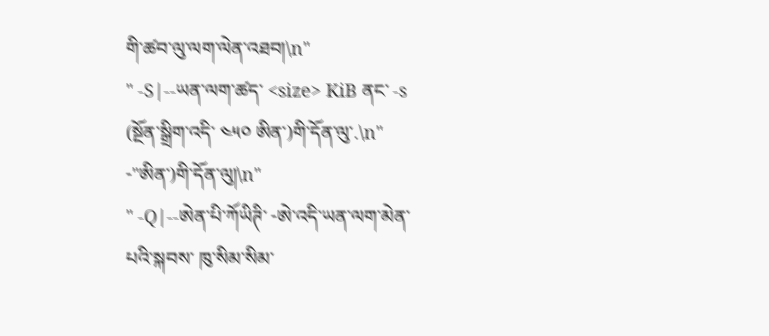གི་ཚབ་ལུ་ལག་ལེན་འཐབ།\n"
" -S|--ཡན་ལག་ཚད་ <size> KiB ནང་ -s (སྔོན་སྒྲིག་འདི་ ༤༥༠ ཨིན་)གི་དོན་ལུ་.\n"
-"ཨིན་)གི་དོན་ལུ།\n"
" -Q|--ཨེན་པི་ཀོཡིཊི་ -ཨེ་འདི་ཡན་ལག་མེན་པའི་སྐབས་ ཁུ་སིམ་སིམ་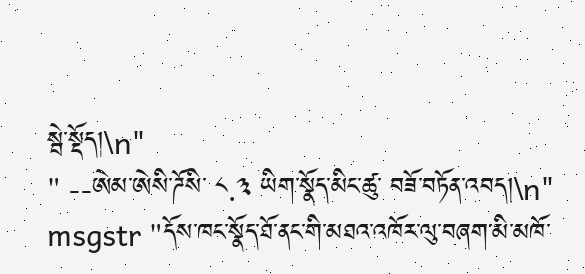སྦེ་སྡོད།\n"
" --ཨེམ་ཨེསི་ཌོསི་ ༨.༣ ཡིག་སྣོད་མིང་ཚུ་ བཟོ་བཏོན་འབད།\n"
msgstr "དོས་ཁང་སྣོད་ཐོ་ནང་གི་མཐའ་འཁོར་ལུ་བཞག་མི་མཁོ་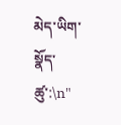མེད་ཡིག་སྣོད་ཚུ་:\n"